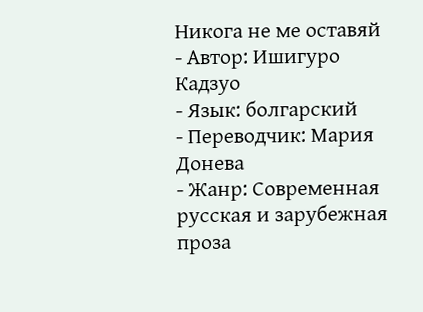Никога не ме оставяй
- Автор: Ишигуро Кадзуо
- Язык: болгарский
- Переводчик: Мария Донева
- Жанр: Современная русская и зарубежная проза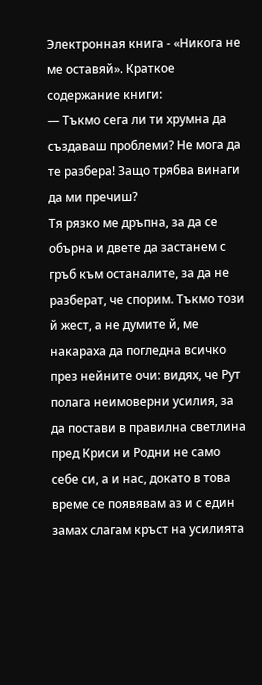Электронная книга - «Никога не ме оставяй». Краткое содержание книги:
— Тъкмо сега ли ти хрумна да създаваш проблеми? Не мога да те разбера! Защо трябва винаги да ми пречиш?
Тя рязко ме дръпна, за да се обърна и двете да застанем с гръб към останалите, за да не разберат, че спорим. Тъкмо този й жест, а не думите й, ме накараха да погледна всичко през нейните очи: видях, че Рут полага неимоверни усилия, за да постави в правилна светлина пред Криси и Родни не само себе си, а и нас, докато в това време се появявам аз и с един замах слагам кръст на усилията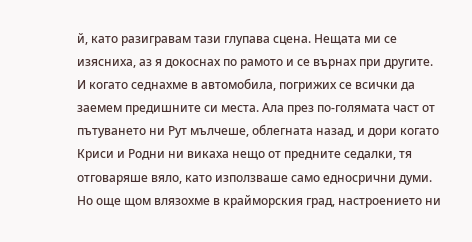й, като разигравам тази глупава сцена. Нещата ми се изясниха, аз я докоснах по рамото и се върнах при другите. И когато седнахме в автомобила, погрижих се всички да заемем предишните си места. Ала през по-голямата част от пътуването ни Рут мълчеше, облегната назад, и дори когато Криси и Родни ни викаха нещо от предните седалки, тя отговаряше вяло, като използваше само едносрични думи.
Но още щом влязохме в крайморския град, настроението ни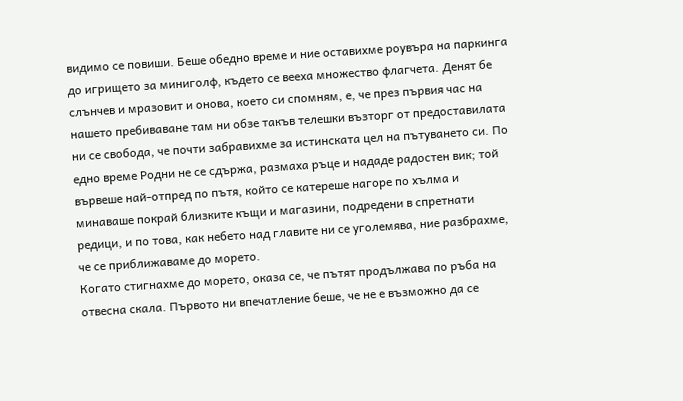видимо се повиши. Беше обедно време и ние оставихме роувъра на паркинга до игрището за миниголф, където се вееха множество флагчета. Денят бе слънчев и мразовит и онова, което си спомням, е, че през първия час на нашето пребиваване там ни обзе такъв телешки възторг от предоставилата ни се свобода, че почти забравихме за истинската цел на пътуването си. По едно време Родни не се сдържа, размаха ръце и нададе радостен вик; той вървеше най-отпред по пътя, който се катереше нагоре по хълма и минаваше покрай близките къщи и магазини, подредени в спретнати редици, и по това, как небето над главите ни се уголемява, ние разбрахме, че се приближаваме до морето.
Когато стигнахме до морето, оказа се, че пътят продължава по ръба на отвесна скала. Първото ни впечатление беше, че не е възможно да се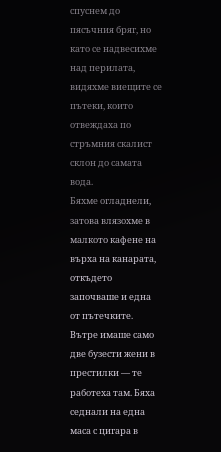спуснем до пясъчния бряг, но като се надвесихме над перилата, видяхме виещите се пътеки, които отвеждаха по стръмния скалист склон до самата вода.
Бяхме огладнели, затова влязохме в малкото кафене на върха на канарата, откъдето започваше и една от пътечките. Вътре имаше само две бузести жени в престилки — те работеха там. Бяха седнали на една маса с цигара в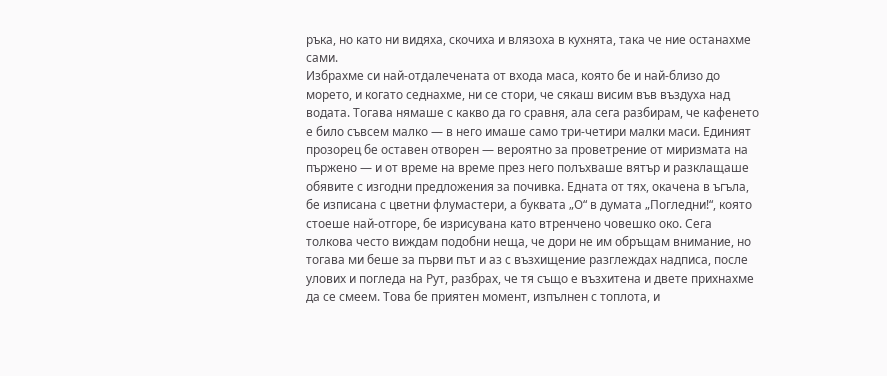ръка, но като ни видяха, скочиха и влязоха в кухнята, така че ние останахме сами.
Избрахме си най-отдалечената от входа маса, която бе и най-близо до морето, и когато седнахме, ни се стори, че сякаш висим във въздуха над водата. Тогава нямаше с какво да го сравня, ала сега разбирам, че кафенето е било съвсем малко — в него имаше само три-четири малки маси. Единият прозорец бе оставен отворен — вероятно за проветрение от миризмата на пържено — и от време на време през него полъхваше вятър и разклащаше обявите с изгодни предложения за почивка. Едната от тях, окачена в ъгъла, бе изписана с цветни флумастери, а буквата „О“ в думата „Погледни!“, която стоеше най-отгоре, бе изрисувана като втренчено човешко око. Сега толкова често виждам подобни неща, че дори не им обръщам внимание, но тогава ми беше за първи път и аз с възхищение разглеждах надписа, после улових и погледа на Рут, разбрах, че тя също е възхитена и двете прихнахме да се смеем. Това бе приятен момент, изпълнен с топлота, и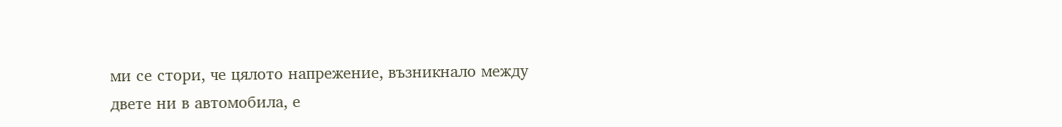ми се стори, че цялото напрежение, възникнало между двете ни в автомобила, е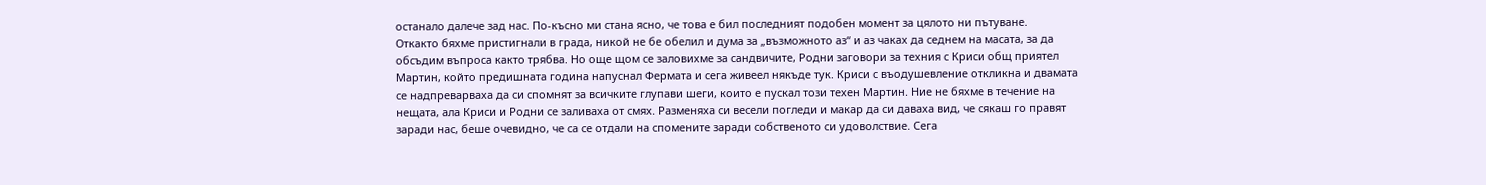останало далече зад нас. По-късно ми стана ясно, че това е бил последният подобен момент за цялото ни пътуване.
Откакто бяхме пристигнали в града, никой не бе обелил и дума за „възможното аз“ и аз чаках да седнем на масата, за да обсъдим въпроса както трябва. Но още щом се заловихме за сандвичите, Родни заговори за техния с Криси общ приятел Мартин, който предишната година напуснал Фермата и сега живеел някъде тук. Криси с въодушевление откликна и двамата се надпреварваха да си спомнят за всичките глупави шеги, които е пускал този техен Мартин. Ние не бяхме в течение на нещата, ала Криси и Родни се заливаха от смях. Разменяха си весели погледи и макар да си даваха вид, че сякаш го правят заради нас, беше очевидно, че са се отдали на спомените заради собственото си удоволствие. Сега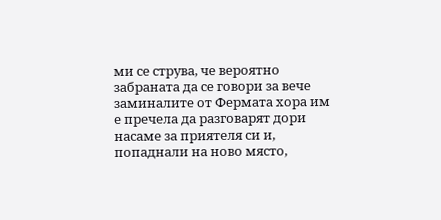ми се струва, че вероятно забраната да се говори за вече заминалите от Фермата хора им е пречела да разговарят дори насаме за приятеля си и, попаднали на ново място,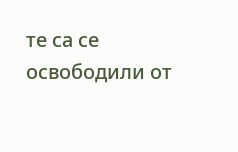те са се освободили от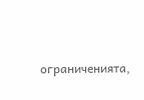ограниченията,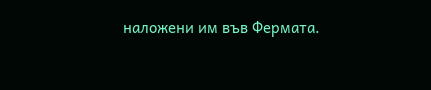наложени им във Фермата.